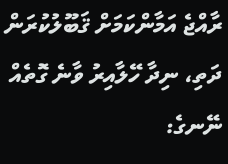ރާއްޖެ އަމާންކަމަށް ޤަބޫލުކުރަން ދަތި، ނިދާ ހޭލާއިރު ވާނެ ގޮތެއް ނޭނގެ: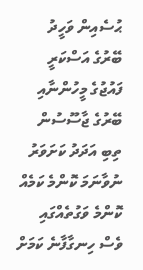ޙުސެއިން ވަހީދު
ބޭރުގެ އަސްކަރީ ފައުޖުގެ މީހުންނާއި ބޭރުގެ ޖާސޫސުން ތިބި އަދަދު ކަށަވަރު ނުވާނަމަ ކޮންމެ ކަމެއް ކޮންމެ ވަގުތެއްގައި ވެސް ހިނގާފާނެ ކަމަށް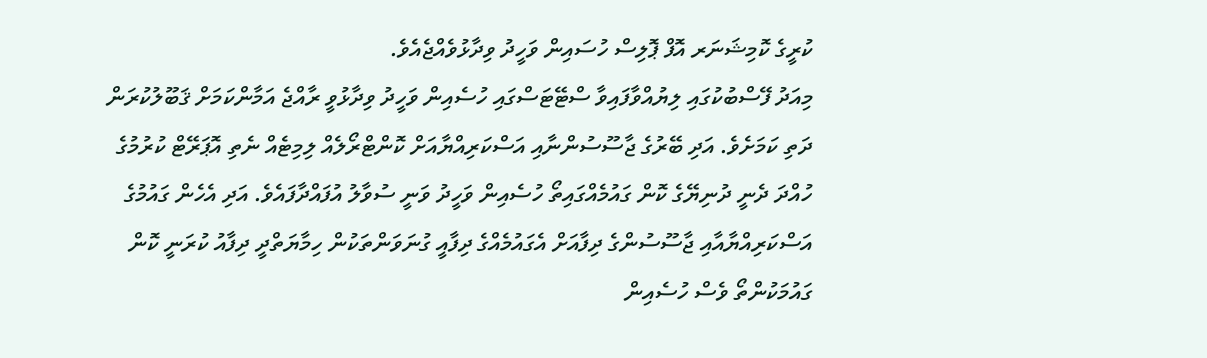ކުރީގެ ކޮމިޝަނަރ އޮފް ޕޮލިސް ހުސައިން ވަހީދު ވިދާޅުވެއްޖެއެވެ.
މިއަދު ފޭސްބުކުގައި ލިޔުއްވާފައިވާ ސްޓޭޓަސްގައި ހުސެއިން ވަހީދު ވިދާޅުވީ ރާއްޖެ އަމާންކަމަށް ޤަބޫލުކުރަން ދަތި ކަމަށެވެ. އަދި ބޭރުގެ ޖާސޫސުންނާއި އަސްކަރިއްޔާއަށް ކޮންޓްރޯލެއް ލިމިޓެއް ނެތި އޮޕަރޭޓް ކުރުމުގެ ހުއްދަ ދެނީ ދުނިޔޭގެ ކޮން ގައުމެއްގައިތޯ ހުސެއިން ވަހީދު ވަނީ ސުވާލު އުފައްދާފައެވެ. އަދި އެހެން ގައުމުގެ އަސްކަރިއްޔާއާއި ޖާސޫސުންގެ ދިފާއަށް އެގައުމެއްގެ ދިފާއީ ގުނަވަންތަކުން ހިމާޔަތްދީ ދިފާއު ކުރަނީ ކޮން ގައުމަކުންތޯ ވެސް ހުސެއިން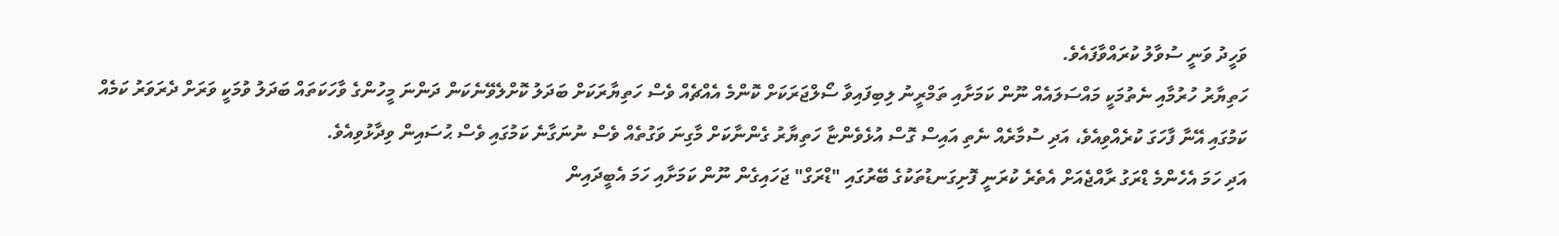ވަހީދު ވަނީ ސުވާލު ކުރައްވާފައެވެ.
ހަތިޔާރު ހުރުމާއި ނެތުމަކީ މައްސަލައެއް ނޫން ކަމަށާއި ތަމްރީނު ލިބިފައިވާ ސޯލްޖަރަކަށް ކޮންމެ އެއްޗެއް ވެސް ހަތިޔާރަކަށް ބަދަލު ކޮށްލެވޭނެކަން ދަންނަ މީހުންގެ ވާހަކަތައް ބަދަލު ވުމަކީ ވަރަށް ދެރަވަރު ކަމެއް ކަމުގައި އޭނާ ފާހަގަ ކުރެއްވިއެވެ، އަދި ސުމާރެއް ނެތި އައިސް ގޮސް އުޅެވެންޏާ ހަތިޔާރު ގެންނާކަށް މާގިނަ ވަގުތެއް ވެސް ނުނަގާނެ ކަމުގައި ވެސް ޙުސައިން ވިދާޅުވިއެވެ.
އަދި ހަމަ އެހެންމެ ޑްރަގު ރާއްޖެއަށް އެތެރެ ކުރަނީ ފޮށިގަނޑުތަކުގެ ބޭރުގައި "ޑްރަގް" ޖަހައިގެން ނޫން ކަމަށާއި ހަމަ އެބީދައިން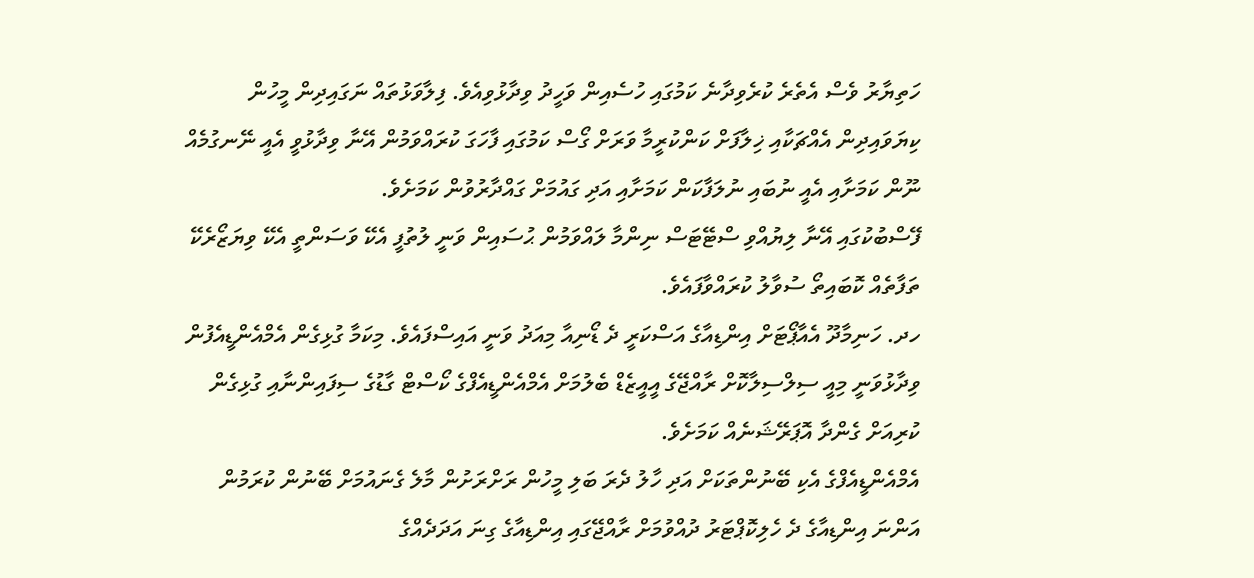ހަތިޔާރު ވެސް އެތެރެ ކުރެވިދާނެ ކަމުގައި ހުސެއިން ވަހީދު ވިދާޅުވިއެވެ. ފިލާވަޅުތައް ނަގައިދިން މީހުން ކިޔަވައިދިން އެއްޗަކާއި ޚިލާފަށް ކަންކުރީމާ ވަރަށް ގޯސް ކަމުގައި ފާހަގަ ކުރައްވަމުން އޭނާ ވިދާޅުވީ އެއީ ނޭނގުމެއް ނޫން ކަމަށާއި އެއީ ނުބައި ނުލަފާކަން ކަމަށާއި އަދި ގައުމަށް ގައްދާރުވުން ކަމަށެވެ.
ފޭސްބުކުގައި އޭނާ ލިޔުއްވި ސްޓޭޓަސް ނިންމާ ލައްވަމުން ޙުސައިން ވަނީ ލުތުފީ އެކޭ ވަސަންތީ އެކޭ ވިޔަޒޯރެކޭ ތަފާތެއް ކޮބައިތޯ ސުވާލު ކުރައްވާފައެވެ.
ހދ. ހަނިމާދޫ އެއާޕޯޓަށް އިންޑިއާގެ އަސްކަރީ ދެ ޑޯނިއާ މިއަދު ވަނީ އައިސްފައެވެ. މިކަމާ ގުޅިގެން އެމްއެންޑީއެފުން ވިދާޅުވަނީ މިއީ ސިލްސިލާކޮށް ރާއްޖޭގެ އީއީޒެޑް ބެލުމަށް އެމްއެންޑީއެފްގެ ކޯސްޓް ގާޑުގެ ސިފައިންނާއި ގުޅިގެން ކުރިއަށް ގެންދާ އޮޕަރޭޝަނެއް ކަމަށެވެ.
އެމްއެންޑީއެފްގެ އެކި ބޭނުންތަކަށް އަދި ހާލު ދެރަ ބަލި މީހުން ރަށްރަށުން މާލެ ގެނައުމަށް ބޭނުން ކުރަމުން އަންނަ އިންޑިއާގެ ދެ ހެލިކޮޕްޓަރު ދުއްވުމަށް ރާއްޖޭގައި އިންޑިއާގެ ގިނަ އަދަދެއްގެ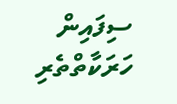ސިފައިން ހަރަކާތްތެރި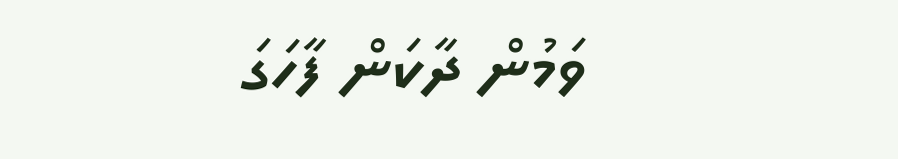ވަމުން ދާކަން ފާހަގަ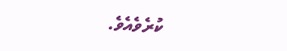ކުރެވެއެވެ.